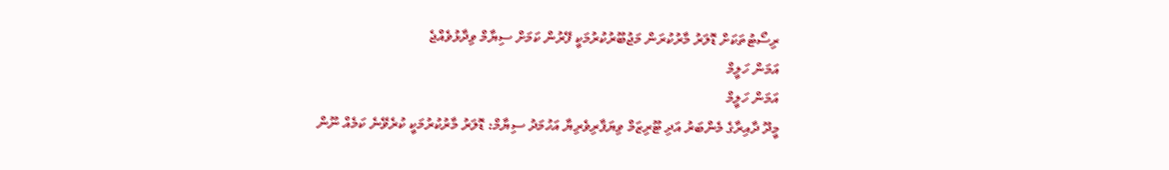ރިސޯޓުތަކަށް ޑޮލަރު މާރުކުރަން މަޖުބޫރުކުރުމަކީ ފޭރުން ކަމަށް ސިޔާމް ވިދާޅުވެއްޖެ
އަމަން ހަލީމް
އަމަން ހަލީމް
މީދޫ ދާއިރާގެ މެންބަރު އަދި ޓޫރިޒަމް ވިޔަފާރިވެރިޔާ އަހުމަދު ސިޔާމް: ޑޮލަރު މާރުކުރުމަކީ ކުރެވޭނެ ކަމެއް ނޫން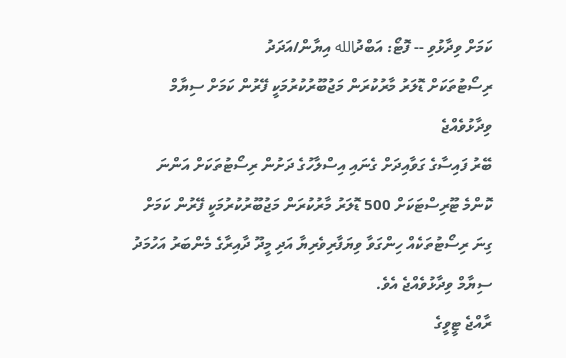ކަމަށް ވިދާޅުވި -- ފޮޓޯ: އަބްދުالله އިޔާން/އަދަދު
ރިސޯޓުތަކަށް ޑޮލަރު މާރުކުރަން މަޖުބޫރުކުރުމަކީ ފޭރުން ކަމަށް ސިޔާމް ވިދާޅުވެއްޖެ
ބޭރު ފައިސާގެ ގަވާއިދަށް ގެނައި އިސްލާހުގެ ދަށުން ރިސޯޓުތަކަށް އަންނަ ކޮންމެ ޓޫރިސްޓަކަށް 500 ޑޮލަރު މާރުކުރަން މަޖުބޫރުކުރުމަކީ ފޭރުން ކަމަށް ގިނަ ރިސޯޓުތަކެއް ހިންގަވާ ވިޔަފާރިވެރިޔާ އަދި މީދޫ ދާއިރާގެ މެންބަރު އަހުމަދު ސިޔާމް ވިދާޅުވެއްޖެ އެވެ.
ރާއްޖެ ޓީވީގެ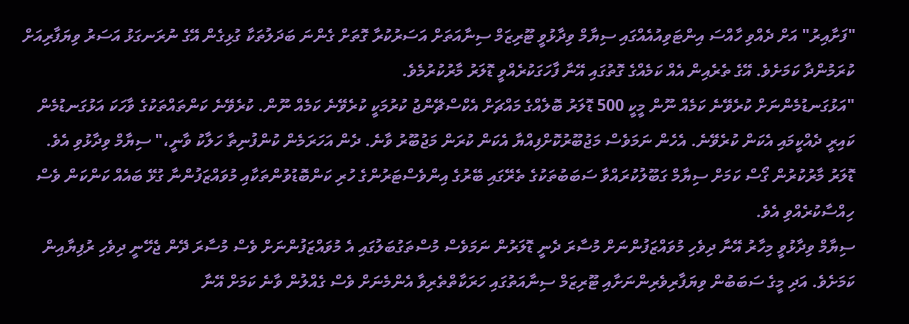"ފަށާއިރު" އަށް ދެއްވި ހާއްސަ އިންޓަވިއުއެއްގައި ސިޔާމް ވިދާޅުވީ ޓޫރިޒަމް ސިނާއަތަށް އަސަރުކުރާ ގޮތަށް ގެންނަ ބަދަލުތަކާ ގުޅިގެން އޭގެ ނުރަނގަޅު އަސަރު ވިޔަފާރިއަށް ކުރަމުންދާ ކަމަށެވެ. އޭގެ ތެރެއިން އެއް ކަމެއްގެ ގޮތުގައި އޭނާ ފާހަގަކުރެއްވީ ޑޮލަރު މާރުކުރުމެވެ.
"އަޅުގަނޑުމެންނަށް ކުރެވޭނެ ކަމެއް ނޫން މީކީ 500 ޑޮލަރު ބޮލެއްގެ މައްޗަށް އެކްސްޗޭންޖު ކުރުމަކީ ކުރެވޭނެ ކަމެއް ނޫން. ކުރެވޭނެ ކަންތައްތަކުގެ ވާހަކަ އަޅުގަނޑުމެން ކައިރީ ދެއްކީމައި އެކަން ކުރެވޭނެ. އެހެން ނަމަވެސް މަޖުބޫރުކޮށްފިއްޔާ އެކަން ކުރަން މަޖުބޫރު ވާނެ. ދެން އަހަރަމެން ކުންފުނިތާ ހަލާކު ވާނީ،" ސިޔާމް ވިދާޅުވި އެވެ.
ޑޮލަރު މާރުކުރުން ގޯސް ކަމަށް ސިޔާމް ގަބޫލުކުރައްވާ ސަބަބުތަކުގެ ތެރޭގައި ބޭރުގެ އިންވެސްޓަރުންގެ ހުރި ކަންބޮޑުވުންތަކާއި މުވައްޒަފުންނާ ގުޅޭ ބައެއް ކަންކަން ވެސް ހިއްސާކުރެއްވި އެވެ.
ސިޔާމް ވިދާޅުވީ މިހާރު އޭނާ ދިވެހި މުވައްޒަފުންނަށް މުސާރަ ދެނީ ޑޮލަރުން ނަމަވެސް މުސްތަގުބަލުގައި އެ މުވައްޒަފުންނަށް ވެސް މުސާރަ ދޭން ޖެހޭނީ ދިވެހި ރުފިޔާއިން ކަމަށެވެ. އަދި މީގެ ސަބަބުން ވިޔަފާރިވެރިންނަށާއި ޓޫރިޒަމް ސިނާއަތުގައި ހަރަކާތްތެރިވާ އެންމެނަށް ވެސް ގެއްލުން ވާނެ ކަމަށް އޭނާ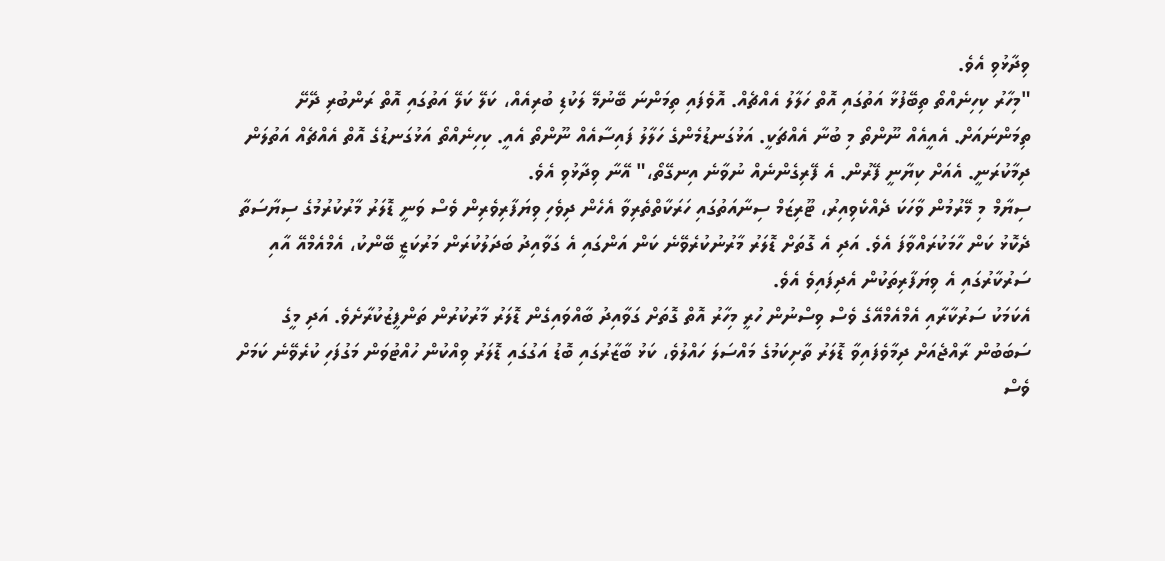ވިދާޅުވި އެވެ.
"މިހާރު ކިހިނެއްތޯ ތިބޭފުޅާ އަތުގައި އޮތް ހަލާލު އެއްޗެއް. އޮވެފައި ތިމަންނަ ބޭނުމޭ ލަކުޑި ބުރިއެއް، ކަލޭ ކަލޭ އަތުގައި އޮތް ރަންބުރި ދޭށޭ ތިމަންނައަށް. އެއީއެއް ނޫންތޯ މި ބުނާ އެއްޗަކީ. އަޅުގަނޑުމެންގެ ހަލާލު ފައިސާއެއް ނޫންތޯ އެއީ. ކިހިނެއްތޯ އަޅުގަނޑުގެ އޮތް އެއްޗެއް އަތުލަން ދިމާކުރަނީ. އެއަށް ކިޔާނީ ފޭރުން. އެ ފޭރިގެންނެއް ނުވާނެ އިނގޭތޯ،" އޭނާ ވިދާޅުވި އެވެ.
ސިޔާމް މި މޭރުމުން ވާހަކަ ދެއްކެވިއިރު، ޓޫރިޒަމް ސިނާއަތުގައި ހަރަކާތްތެރިވާ އެހެން ދިވެހި ވިޔަފާރިވެރިން ވެސް ވަނީ ޑޮލަރު މާރުކުރުމުގެ ސިޔާސަތާ ދެކޮޅު ކަން ހާމަކުރައްވާފަ އެވެ. އަދި އެ ގޮތަށް ޑޮލަރު މާރުނުކުރެވޭނެ ކަން އަންގައި އެ ގަވާއިދު ބަދަލުކުރަން މަރުކަޒީ ބޭންކު، އެމްއެމްއޭ އާއި ސަރުކާރުގައި އެ ވިޔަފާރިތަކުން އެދިފައިވެ އެވެ.
އެކަމަކު ސަރުކާރާއި އެމްއެމްއޭގެ ވެސް ވިސްނުން ހުރީ މިހާރު އޮތް ގޮތަށް ގަވާއިދު ބާއްވައިގެން ޑޮލަރު މާރުކުރުން ތަންފީޒުކުރާށެވެ. އަދި މީގެ ސަބަބުން ރާއްޖެއަށް ދިމާވެފައިވާ ޑޮލަރު ތާށިކަމުގެ މައްސަލަ ހައްލުވެ، ކަޅު ބާޒާރުގައި ބޮޑު އަގުގައި ޑޮލަރު ވިއްކުން ހުއްޓުވަން މަގުފަހި ކުރެވޭނެ ކަމަށް ވެސް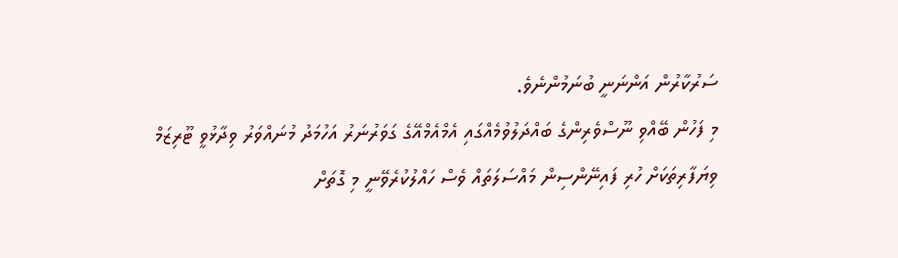ސަރުކާރުން އަންނަނީ ބުނަމުންނެވެ.
މި ފަހުން ބޭއްވި ނޫސްވެރިންގެ ބައްދަލުވުމެއްގައި އެމްއެމްއޭގެ ގަވަރުނަރު އަހުމަދު މުނައްވަރު ވިދާޅުވީ ޓޫރިޒަމް ވިޔަފާރިތަކަށް ހުރި ފައިނޭންސިން މައްސަލަތައް ވެސް ހައްލުކުރެވޭނީ މި ގޮތަށް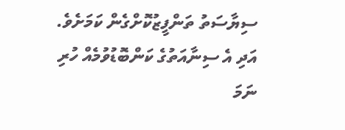ސިޔާސަތު ތަންފީޒުކޮށްގެން ކަމަށެވެ. އަދި އެ ސިނާއަތުގެ ކަންބޮޑުވުމެއް ހުރި ނަމަ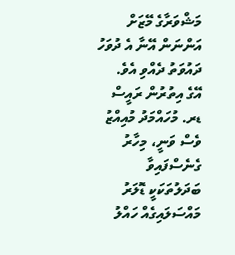މަޝްވަރާގެ މޭޒަށް އަންނަން އޭނާ އެ ދުވަހު ދައުވަތު ދެއްވި އެވެ.
އޭގެ އިތުރުން ރައީސް ޑރ. މުހައްމަދު މުއިއްޒު ވެސް ވަނީ، މިހާރު ގެނެސްފައިވާ ބަދަލުތަކަކީ ޑޮލަރު މައްސަލައިގެއް ހައްލު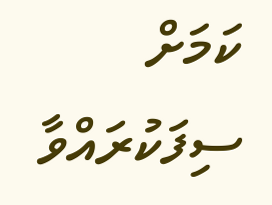ކަމަށް ސިފަކުރައްވާ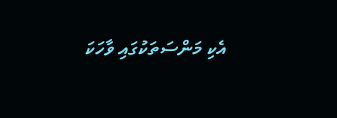އެކި މަންސަތަކުގައި ވާހަކަ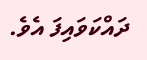ދައްކަވައިފަ އެވެ.